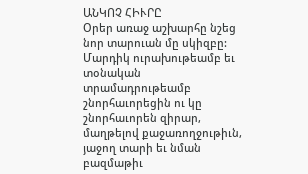ԱՆԿՈՉ ՀԻՒՐԸ
Օրեր առաջ աշխարհը նշեց նոր տարուան մը սկիզբը: Մարդիկ ուրախութեամբ եւ տօնական տրամադրութեամբ շնորհաւորեցին ու կը շնորհաւորեն զիրար, մաղթելով քաջառողջութիւն, յաջող տարի եւ նման բազմաթիւ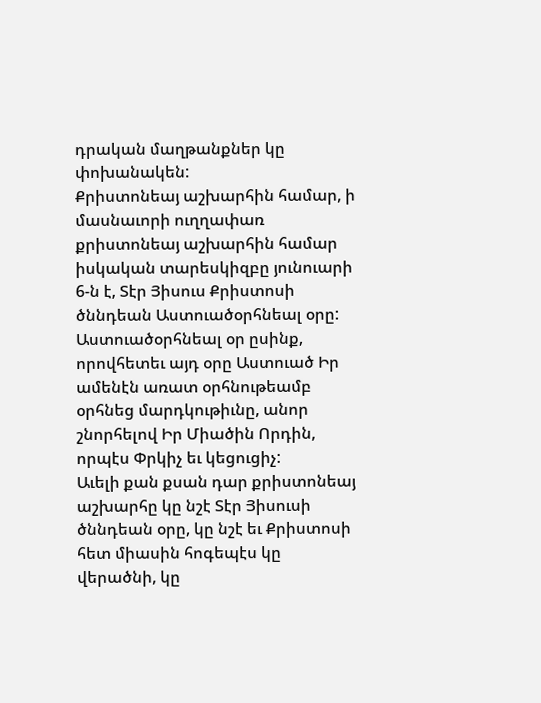դրական մաղթանքներ կը փոխանակեն:
Քրիստոնեայ աշխարհին համար, ի մասնաւորի ուղղափառ քրիստոնեայ աշխարհին համար իսկական տարեսկիզբը յունուարի 6-ն է, Տէր Յիսուս Քրիստոսի ծննդեան Աստուածօրհնեալ օրը: Աստուածօրհնեալ օր ըսինք, որովհետեւ այդ օրը Աստուած Իր ամենէն առատ օրհնութեամբ օրհնեց մարդկութիւնը, անոր շնորհելով Իր Միածին Որդին, որպէս Փրկիչ եւ կեցուցիչ:
Աւելի քան քսան դար քրիստոնեայ աշխարհը կը նշէ Տէր Յիսուսի ծննդեան օրը, կը նշէ եւ Քրիստոսի հետ միասին հոգեպէս կը վերածնի, կը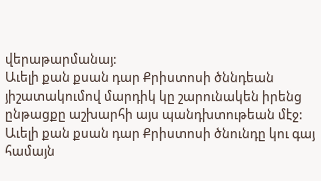վերաթարմանայ:
Աւելի քան քսան դար Քրիստոսի ծննդեան յիշատակումով մարդիկ կը շարունակեն իրենց ընթացքը աշխարհի այս պանդխտութեան մէջ:
Աւելի քան քսան դար Քրիստոսի ծնունդը կու գայ համայն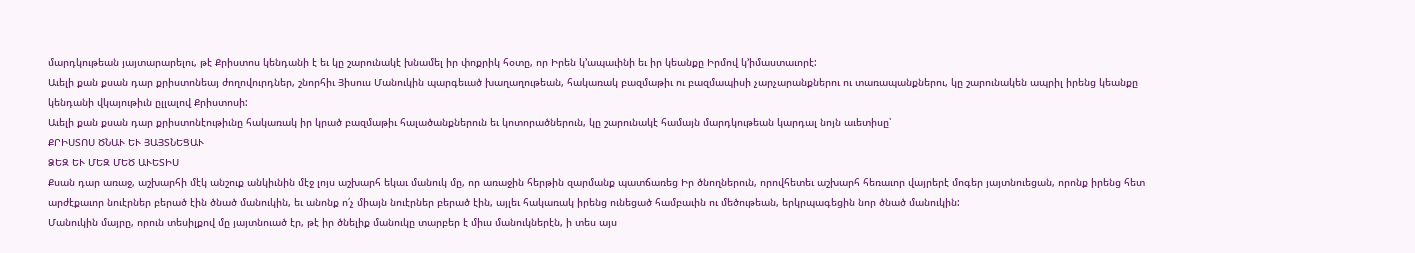մարդկութեան յայտարարելու, թէ Քրիստոս կենդանի է եւ կը շարունակէ խնամել իր փոքրիկ հօտը, որ Իրեն կ՚ապաւինի եւ իր կեանքը Իրմով կ՚իմաստաւորէ:
Աւելի քան քսան դար քրիստոնեայ ժողովուրդներ, շնորհիւ Յիսուս Մանուկին պարգեւած խաղաղութեան, հակառակ բազմաթիւ ու բազմապիսի չարչարանքներու ու տառապանքներու, կը շարունակեն ապրիլ իրենց կեանքը կենդանի վկայութիւն ըլլալով Քրիստոսի:
Աւելի քան քսան դար քրիստոնէութիւնը հակառակ իր կրած բազմաթիւ հալածանքներուն եւ կոտորածներուն, կը շարունակէ համայն մարդկութեան կարդալ նոյն աւետիսը՝
ՔՐԻՍՏՈՍ ԾՆԱՒ ԵՒ ՅԱՅՏՆԵՑԱՒ
ՁԵԶ ԵՒ ՄԵԶ ՄԵԾ ԱՒԵՏԻՍ
Քսան դար առաջ, աշխարհի մէկ անշուք անկիւնին մէջ լոյս աշխարհ եկաւ մանուկ մը, որ առաջին հերթին զարմանք պատճառեց Իր ծնողներուն, որովհետեւ աշխարհ հեռաւոր վայրերէ մոգեր յայտնուեցան, որոնք իրենց հետ արժէքաւոր նուէրներ բերած էին ծնած մանուկին, եւ անոնք ո՛չ միայն նուէրներ բերած էին, այլեւ հակառակ իրենց ունեցած համբաւին ու մեծութեան, երկրպագեցին նոր ծնած մանուկին:
Մանուկին մայրը, որուն տեսիլքով մը յայտնուած էր, թէ իր ծնելիք մանուկը տարբեր է միւս մանուկներէն, ի տես այս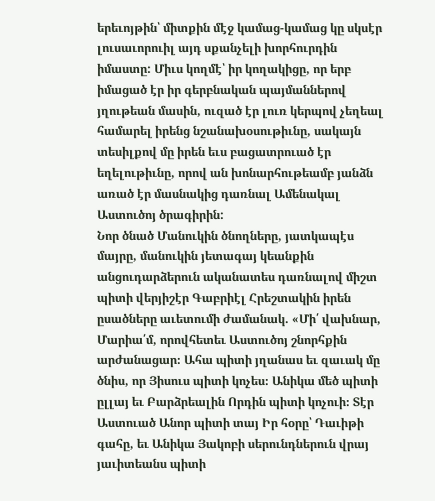երեւոյթին՝ միտքին մէջ կամաց-կամաց կը սկսէր լուսաւորուիլ այդ սքանչելի խորհուրդին իմաստը: Միւս կողմէ՝ իր կողակիցը, որ երբ իմացած էր իր գերբնական պայմաններով յղութեան մասին, ուզած էր լուռ կերպով չեղեալ համարել իրենց նշանախօսութիւնը, սակայն տեսիլքով մը իրեն եւս բացատրուած էր եղելութիւնը, որով ան խոնարհութեամբ յանձն առած էր մասնակից դառնալ Ամենակալ Աստուծոյ ծրագիրին:
Նոր ծնած Մանուկին ծնողները, յատկապէս մայրը, մանուկին յետագայ կեանքին անցուդարձերուն ականատես դառնալով միշտ պիտի վերյիշէր Գաբրիէլ Հրեշտակին իրեն ըսածները աւետումի ժամանակ. «Մի՛ վախնար, Մարիա՛մ, որովհետեւ Աստուծոյ շնորհքին արժանացար։ Ահա պիտի յղանաս եւ զաւակ մը ծնիս, որ Յիսուս պիտի կոչես։ Անիկա մեծ պիտի ըլլայ եւ Բարձրեալին Որդին պիտի կոչուի։ Տէր Աստուած Անոր պիտի տայ Իր հօրը՝ Դաւիթի գահը, եւ Անիկա Յակոբի սերունդներուն վրայ յաւիտեանս պիտի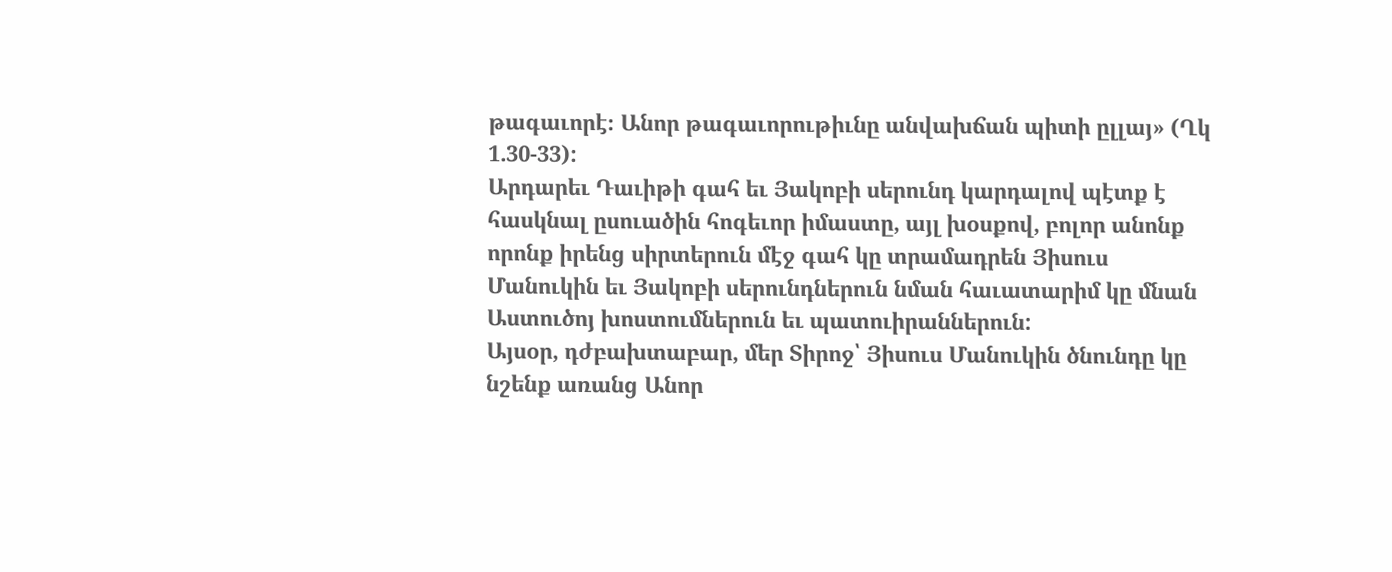թագաւորէ։ Անոր թագաւորութիւնը անվախճան պիտի ըլլայ» (Ղկ 1.30-33):
Արդարեւ Դաւիթի գահ եւ Յակոբի սերունդ կարդալով պէտք է հասկնալ ըսուածին հոգեւոր իմաստը, այլ խօսքով, բոլոր անոնք որոնք իրենց սիրտերուն մէջ գահ կը տրամադրեն Յիսուս Մանուկին եւ Յակոբի սերունդներուն նման հաւատարիմ կը մնան Աստուծոյ խոստումներուն եւ պատուիրաններուն:
Այսօր, դժբախտաբար, մեր Տիրոջ՝ Յիսուս Մանուկին ծնունդը կը նշենք առանց Անոր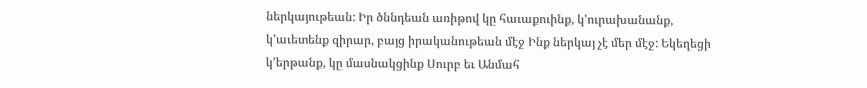ներկայութեան: Իր ծննդեան առիթով կը հաւաքուինք, կ՚ուրախանանք, կ՚աւետենք զիրար, բայց իրականութեան մէջ Ինք ներկայ չէ մեր մէջ: Եկեղեցի կ՚երթանք, կը մասնակցինք Սուրբ եւ Անմահ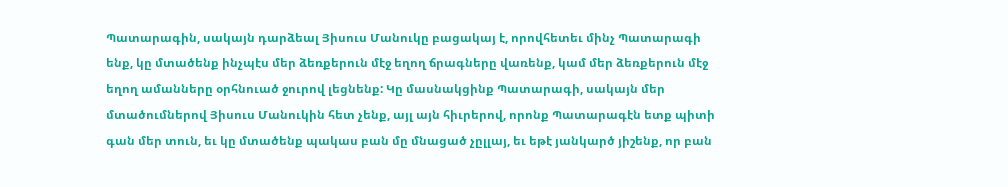Պատարագին, սակայն դարձեալ Յիսուս Մանուկը բացակայ է, որովհետեւ մինչ Պատարագի ենք, կը մտածենք ինչպէս մեր ձեռքերուն մէջ եղող ճրագները վառենք, կամ մեր ձեռքերուն մէջ եղող ամանները օրհնուած ջուրով լեցնենք: Կը մասնակցինք Պատարագի, սակայն մեր մտածումներով Յիսուս Մանուկին հետ չենք, այլ այն հիւրերով, որոնք Պատարագէն ետք պիտի գան մեր տուն, եւ կը մտածենք պակաս բան մը մնացած չըլլայ, եւ եթէ յանկարծ յիշենք, որ բան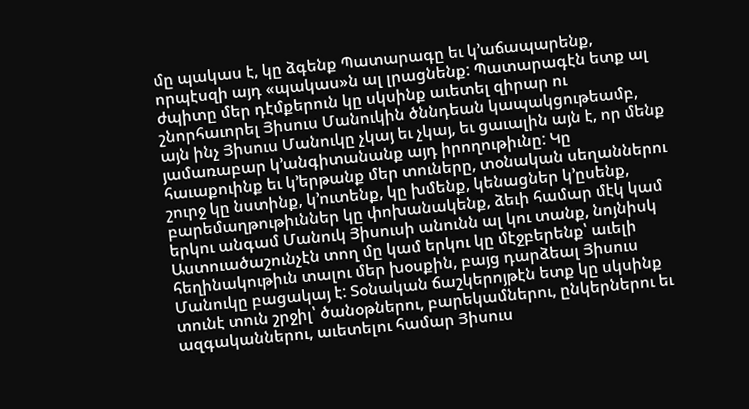մը պակաս է, կը ձգենք Պատարագը եւ կ՚աճապարենք, որպէսզի այդ «պակաս»ն ալ լրացնենք: Պատարագէն ետք ալ ժպիտը մեր դէմքերուն կը սկսինք աւետել զիրար ու շնորհաւորել Յիսուս Մանուկին ծննդեան կապակցութեամբ, այն ինչ Յիսուս Մանուկը չկայ եւ չկայ, եւ ցաւալին այն է, որ մենք յամառաբար կ՚անգիտանանք այդ իրողութիւնը: Կը հաւաքուինք եւ կ՚երթանք մեր տուները, տօնական սեղաններու շուրջ կը նստինք, կ՚ուտենք, կը խմենք, կենացներ կ՚ըսենք, բարեմաղթութիւններ կը փոխանակենք, ձեւի համար մէկ կամ երկու անգամ Մանուկ Յիսուսի անունն ալ կու տանք, նոյնիսկ Աստուածաշունչէն տող մը կամ երկու կը մէջբերենք՝ աւելի հեղինակութիւն տալու մեր խօսքին, բայց դարձեալ Յիսուս Մանուկը բացակայ է: Տօնական ճաշկերոյթէն ետք կը սկսինք տունէ տուն շրջիլ՝ ծանօթներու, բարեկամներու, ընկերներու եւ ազգականներու, աւետելու համար Յիսուս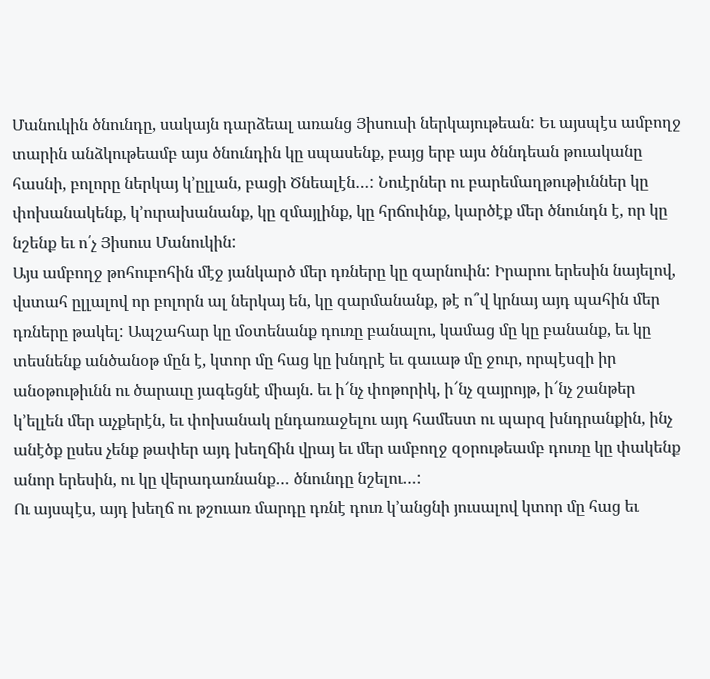Մանուկին ծնունդը, սակայն դարձեալ առանց Յիսուսի ներկայութեան: Եւ այսպէս ամբողջ տարին անձկութեամբ այս ծնունդին կը սպասենք, բայց երբ այս ծննդեան թուականը հասնի, բոլորը ներկայ կ՚ըլլան, բացի Ծնեալէն…: Նուէրներ ու բարեմաղթութիւններ կը փոխանակենք, կ՚ուրախանանք, կը զմայլինք, կը հրճուինք, կարծէք մեր ծնունդն է, որ կը նշենք եւ ո՛չ Յիսուս Մանուկին:
Այս ամբողջ թոհուբոհին մէջ յանկարծ մեր դռները կը զարնուին: Իրարու երեսին նայելով, վստահ ըլլալով որ բոլորն ալ ներկայ են, կը զարմանանք, թէ ո՞վ կրնայ այդ պահին մեր դռները թակել: Ապշահար կը մօտենանք դուռը բանալու, կամաց մը կը բանանք, եւ կը տեսնենք անծանօթ մըն է, կտոր մը հաց կը խնդրէ եւ գաւաթ մը ջուր, որպէսզի իր անօթութիւնն ու ծարաւը յագեցնէ միայն. եւ ի՜նչ փոթորիկ, ի՜նչ զայրոյթ, ի՜նչ շանթեր կ՚ելլեն մեր աչքերէն, եւ փոխանակ ընդառաջելու այդ համեստ ու պարզ խնդրանքին, ինչ անէծք ըսես չենք թափեր այդ խեղճին վրայ եւ մեր ամբողջ զօրութեամբ դուռը կը փակենք անոր երեսին, ու կը վերադառնանք… ծնունդը նշելու…:
Ու այսպէս, այդ խեղճ ու թշուառ մարդը դռնէ դուռ կ՚անցնի յուսալով կտոր մը հաց եւ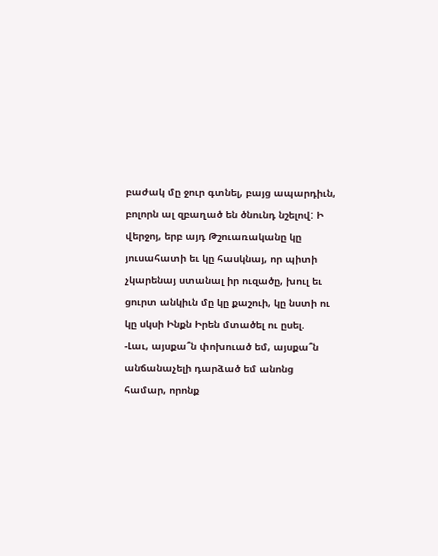բաժակ մը ջուր գտնել, բայց ապարդիւն, բոլորն ալ զբաղած են ծնունդ նշելով: Ի վերջոյ, երբ այդ Թշուառականը կը յուսահատի եւ կը հասկնայ, որ պիտի չկարենայ ստանալ իր ուզածը, խուլ եւ ցուրտ անկիւն մը կը քաշուի, կը նստի ու կը սկսի Ինքն Իրեն մտածել ու ըսել.
-Լաւ, այսքա՞ն փոխուած եմ, այսքա՞ն անճանաչելի դարձած եմ անոնց համար, որոնք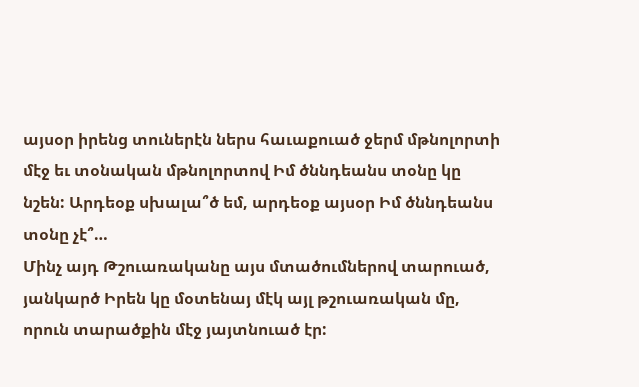այսօր իրենց տուներէն ներս հաւաքուած ջերմ մթնոլորտի մէջ եւ տօնական մթնոլորտով Իմ ծննդեանս տօնը կը նշեն: Արդեօք սխալա՞ծ եմ, արդեօք այսօր Իմ ծննդեանս տօնը չէ՞…
Մինչ այդ Թշուառականը այս մտածումներով տարուած, յանկարծ Իրեն կը մօտենայ մէկ այլ թշուառական մը, որուն տարածքին մէջ յայտնուած էր: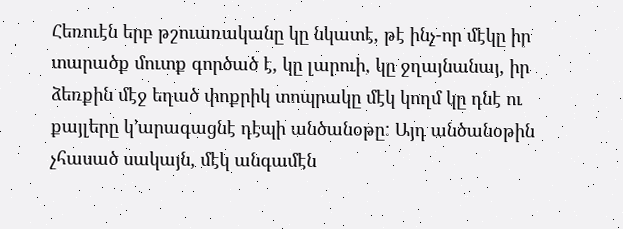Հեռուէն երբ թշուառականը կը նկատէ, թէ ինչ-որ մէկը իր տարածք մուտք գործած է, կը լարուի, կը ջղայնանայ, իր ձեռքին մէջ եղած փոքրիկ տոպրակը մէկ կողմ կը դնէ ու քայլերը կ՚արագացնէ դէպի անծանօթը: Այդ անծանօթին չհասած սակայն, մէկ անգամէն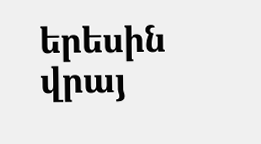երեսին վրայ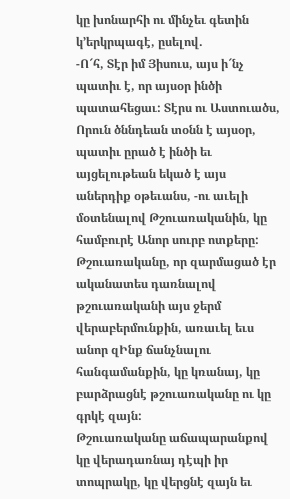կը խոնարհի ու մինչեւ գետին կ՚երկրպագէ, ըսելով.
-Ո՜հ, Տէր իմ Յիսուս, այս ի՜նչ պատիւ է, որ այսօր ինծի պատահեցաւ: Տէրս ու Աստուածս, Որուն ծննդեան տօնն է այսօր, պատիւ ըրած է ինծի եւ այցելութեան եկած է այս աներդիք օթեւանս, -ու աւելի մօտենալով Թշուառականին, կը համբուրէ Անոր սուրբ ոտքերը:
Թշուառականը, որ զարմացած էր ականատես դառնալով թշուառականի այս ջերմ վերաբերմունքին, առաւել եւս անոր զԻնք ճանչնալու հանգամանքին, կը կռանայ, կը բարձրացնէ թշուառականը ու կը գրկէ զայն:
Թշուառականը աճապարանքով կը վերադառնայ դէպի իր տոպրակը, կը վերցնէ զայն եւ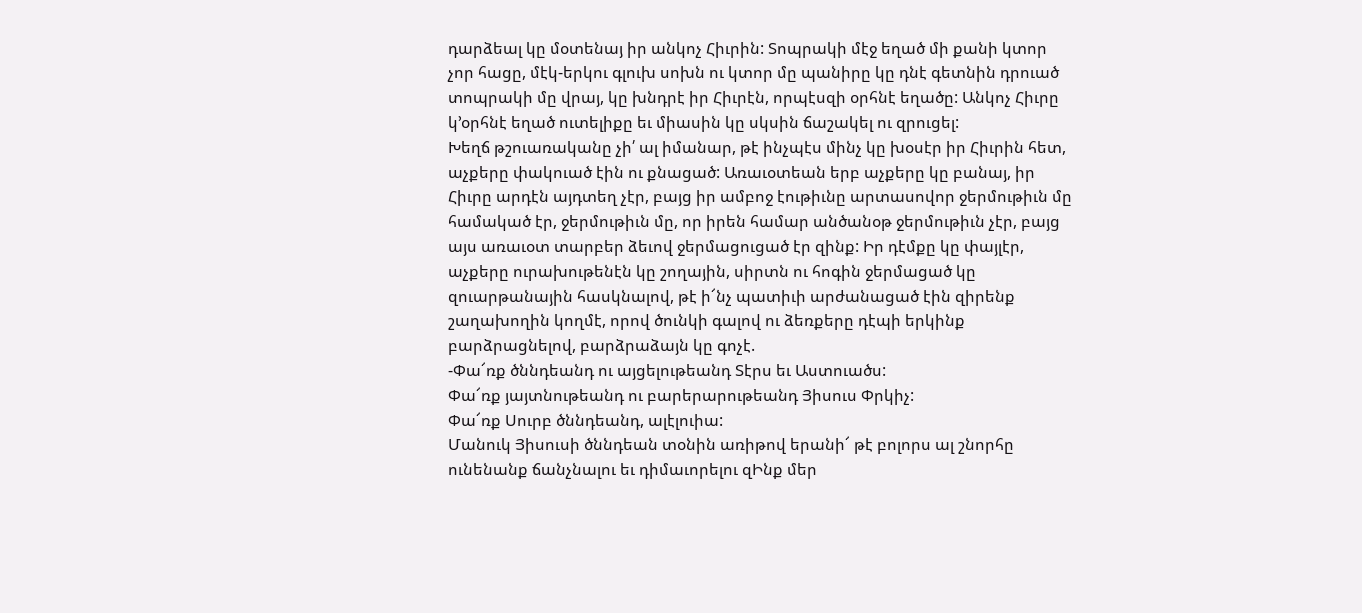դարձեալ կը մօտենայ իր անկոչ Հիւրին: Տոպրակի մէջ եղած մի քանի կտոր չոր հացը, մէկ-երկու գլուխ սոխն ու կտոր մը պանիրը կը դնէ գետնին դրուած տոպրակի մը վրայ, կը խնդրէ իր Հիւրէն, որպէսզի օրհնէ եղածը: Անկոչ Հիւրը կ՚օրհնէ եղած ուտելիքը եւ միասին կը սկսին ճաշակել ու զրուցել:
Խեղճ թշուառականը չի՛ ալ իմանար, թէ ինչպէս մինչ կը խօսէր իր Հիւրին հետ, աչքերը փակուած էին ու քնացած: Առաւօտեան երբ աչքերը կը բանայ, իր Հիւրը արդէն այդտեղ չէր, բայց իր ամբոջ էութիւնը արտասովոր ջերմութիւն մը համակած էր, ջերմութիւն մը, որ իրեն համար անծանօթ ջերմութիւն չէր, բայց այս առաւօտ տարբեր ձեւով ջերմացուցած էր զինք: Իր դէմքը կը փայլէր, աչքերը ուրախութենէն կը շողային, սիրտն ու հոգին ջերմացած կը զուարթանային հասկնալով, թէ ի՜նչ պատիւի արժանացած էին զիրենք շաղախողին կողմէ, որով ծունկի գալով ու ձեռքերը դէպի երկինք բարձրացնելով, բարձրաձայն կը գոչէ.
-Փա՜ռք ծննդեանդ ու այցելութեանդ Տէրս եւ Աստուածս:
Փա՜ռք յայտնութեանդ ու բարերարութեանդ Յիսուս Փրկիչ:
Փա՜ռք Սուրբ ծննդեանդ, ալէլուիա:
Մանուկ Յիսուսի ծննդեան տօնին առիթով երանի՜ թէ բոլորս ալ շնորհը ունենանք ճանչնալու եւ դիմաւորելու զԻնք մեր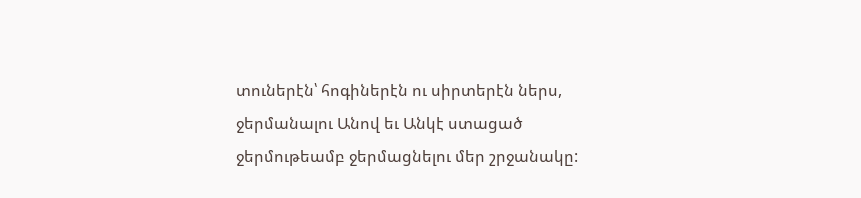տուներէն՝ հոգիներէն ու սիրտերէն ներս, ջերմանալու Անով եւ Անկէ ստացած ջերմութեամբ ջերմացնելու մեր շրջանակը: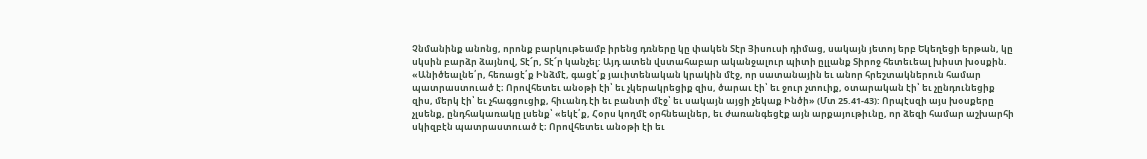Չնմանինք անոնց, որոնք բարկութեամբ իրենց դռները կը փակեն Տէր Յիսուսի դիմաց, սակայն յետոյ երբ Եկեղեցի երթան, կը սկսին բարձր ձայնով, Տէ՜ր, Տէ՜ր կանչել: Այդ ատեն վստահաբար ականջալուր պիտի ըլլանք Տիրոջ հետեւեալ խիստ խօսքին. «Անիծեալնե՛ր, հեռացէ՛ք Ինձմէ, գացէ՛ք յաւիտենական կրակին մէջ, որ սատանային եւ անոր հրեշտակներուն համար պատրաստուած է։ Որովհետեւ անօթի էի՝ եւ չկերակրեցիք զիս, ծարաւ էի՝ եւ ջուր չտուիք, օտարական էի՝ եւ չընդունեցիք զիս, մերկ էի՝ եւ չհագցուցիք, հիւանդ էի եւ բանտի մէջ՝ եւ սակայն այցի չեկաք Ինծի» (Մտ 25.41-43): Որպէսզի այս խօսքերը չլսենք, ընդհակառակը լսենք՝ «եկէ՛ք, Հօրս կողմէ օրհնեալներ, եւ ժառանգեցէք այն արքայութիւնը, որ ձեզի համար աշխարհի սկիզբէն պատրաստուած է։ Որովհետեւ անօթի էի եւ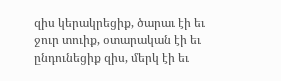զիս կերակրեցիք, ծարաւ էի եւ ջուր տուիք, օտարական էի եւ ընդունեցիք զիս, մերկ էի եւ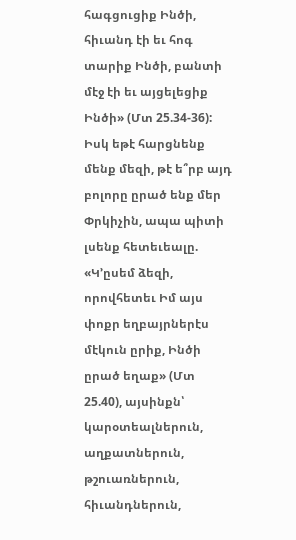հագցուցիք Ինծի, հիւանդ էի եւ հոգ տարիք Ինծի, բանտի մէջ էի եւ այցելեցիք Ինծի» (Մտ 25.34-36): Իսկ եթէ հարցնենք մենք մեզի, թէ ե՞րբ այդ բոլորը ըրած ենք մեր Փրկիչին, ապա պիտի լսենք հետեւեալը. «Կ՚ըսեմ ձեզի, որովհետեւ Իմ այս փոքր եղբայրներէս մէկուն ըրիք, Ինծի ըրած եղաք» (Մտ 25.40), այսինքն՝ կարօտեալներուն, աղքատներուն, թշուառներուն, հիւանդներուն,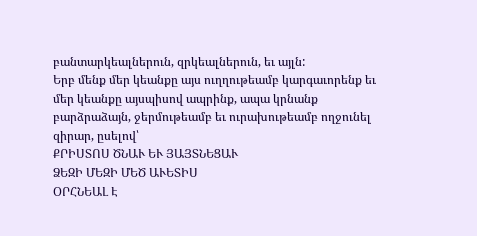բանտարկեալներուն, զրկեալներուն, եւ այլն:
Երբ մենք մեր կեանքը այս ուղղութեամբ կարգաւորենք եւ մեր կեանքը այսպիսով ապրինք, ապա կրնանք բարձրաձայն, ջերմութեամբ եւ ուրախութեամբ ողջունել զիրար, ըսելով՝
ՔՐԻՍՏՈՍ ԾՆԱՒ ԵՒ ՅԱՅՏՆԵՑԱՒ
ՁԵԶԻ ՄԵԶԻ ՄԵԾ ԱՒԵՏԻՍ
ՕՐՀՆԵԱԼ Է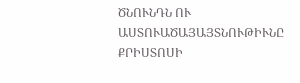ԾՆՈՒՆԴՆ ՈՒ ԱՍՏՈՒԱԾԱՅԱՅՏՆՈՒԹԻՒՆԸ ՔՐԻՍՏՈՍԻ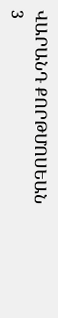ՎԱՐԱՆԴ ՔՈՐԹՄՈՍԵԱՆ
3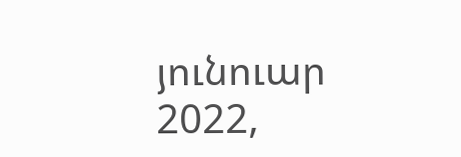յունուար 2022,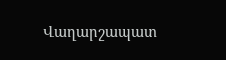Վաղարշապատ